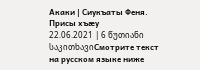Акаки | Сиукъаты Феня. Присы хъæу
22.06.2021 | 6 წუთიანი საკითხავიСмотрите текст на русском языке ниже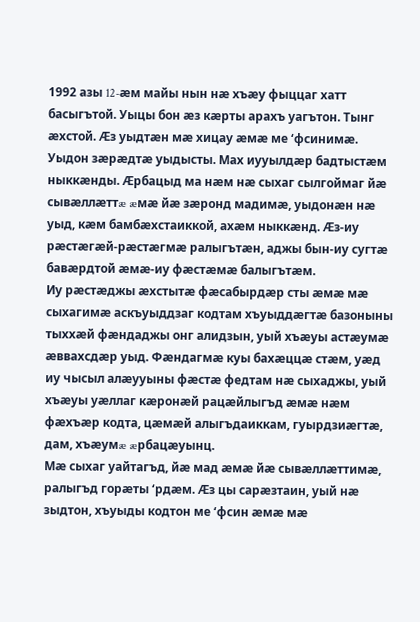1992 азы 12-æм майы нын нæ хъæу фыццаг хатт басыгътой. Уыцы бон æз кæрты арахъ уагътон. Тынг æхстой. Æз уыдтæн мæ хицау æмæ ме ‘фсинимæ. Уыдон зæрæдтæ уыдысты. Мах иууылдæр бадтыстæм ныккæнды. Æрбацыд ма нæм нæ сыхаг сылгоймаг йæ сывæллæттæ æмæ йæ зæронд мадимæ, уыдонæн нæ уыд, кæм бамбæхстаиккой, ахæм ныккæнд. Æз-иу рæстæгæй-рæстæгмæ ралыгътæн, аджы бын-иу сугтæ бавæрдтой æмæ-иу фæстæмæ балыгътæм.
Иу рæстæджы æхстытæ фæсабырдæр сты æмæ мæ сыхагимæ аскъуыддзаг кодтам хъуыддæгтæ базоныны тыххæй фæндаджы онг алидзын, уый хъæуы астæумæ æввахсдæр уыд. Фæндагмæ куы бахæццæ стæм, уæд иу чысыл алæууыны фæстæ федтам нæ сыхаджы, уый хъæуы уæллаг кæронæй рацæйлыгъд æмæ нæм фæхъæр кодта, цæмæй алыгъдаиккам, гуырдзиæгтæ, дам, хъæумæ æрбацæуынц.
Мæ сыхаг уайтагъд, йæ мад æмæ йæ сывæллæттимæ, ралыгъд горæты ‘рдæм. Æз цы сарæзтаин, уый нæ зыдтон, хъуыды кодтон ме ‘фсин æмæ мæ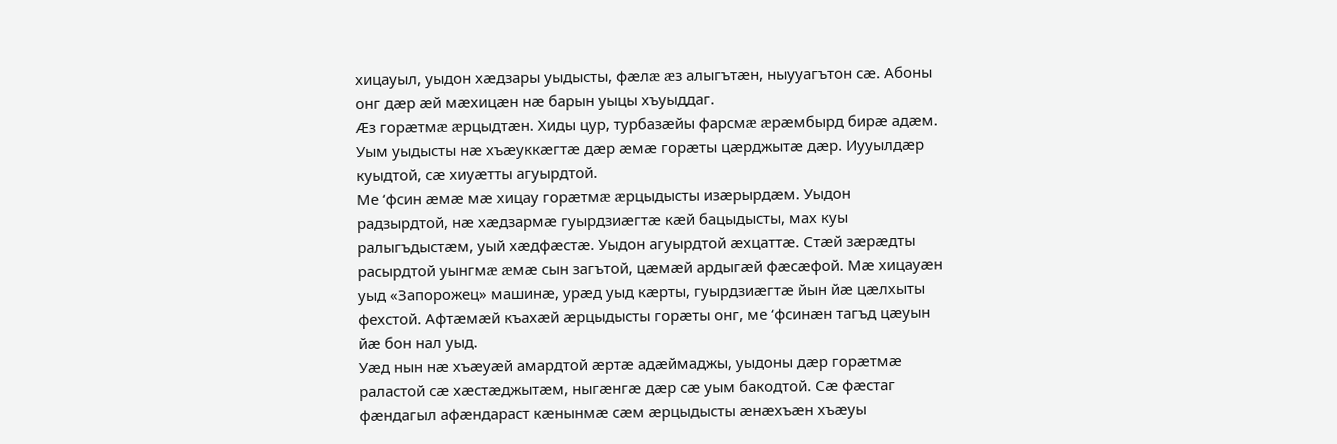хицауыл, уыдон хæдзары уыдысты, фæлæ æз алыгътæн, ныууагътон сæ. Абоны онг дæр æй мæхицæн нæ барын уыцы хъуыддаг.
Æз горæтмæ æрцыдтæн. Хиды цур, турбазæйы фарсмæ æрæмбырд бирæ адæм. Уым уыдысты нæ хъæуккæгтæ дæр æмæ горæты цæрджытæ дæр. Иууылдæр куыдтой, сæ хиуæтты агуырдтой.
Ме ‘фсин æмæ мæ хицау горæтмæ æрцыдысты изæрырдæм. Уыдон радзырдтой, нæ хæдзармæ гуырдзиæгтæ кæй бацыдысты, мах куы ралыгъдыстæм, уый хæдфæстæ. Уыдон агуырдтой æхцаттæ. Стæй зæрæдты расырдтой уынгмæ æмæ сын загътой, цæмæй ардыгæй фæсæфой. Мæ хицауæн уыд «Запорожец» машинæ, урæд уыд кæрты, гуырдзиæгтæ йын йæ цæлхыты фехстой. Афтæмæй къахæй æрцыдысты горæты онг, ме ‘фсинæн тагъд цæуын йæ бон нал уыд.
Уæд нын нæ хъæуæй амардтой æртæ адæймаджы, уыдоны дæр горæтмæ раластой сæ хæстæджытæм, ныгæнгæ дæр сæ уым бакодтой. Сæ фæстаг фæндагыл афæндараст кæнынмæ сæм æрцыдысты æнæхъæн хъæуы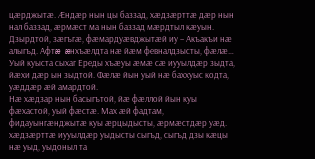цæрджытæ. Æндæр нын цы баззад, хæдзæрттæ дæр нын нал баззад, æрмæст ма нын баззад мæрдтыл кæуын. Дзырдтой, зæгъгæ, фæмардуæвджытæй иу – Акъакъи нæ алыгъд. Афтæ æнхъæлдта нæ йæм февналдзысты, фæлæ… Уый куыста сыхаг Ереды хъæуы æмæ сæ иууылдæр зыдта, йæхи дæр ын зыдтой. Фæлæ йын уый нæ баххуыс кодта, уæддæр æй амардтой.
Нæ хæдзар нын басыгътой, йæ фæллой йын куы фæхастой, уый фæстæ. Мах æй фадтам, фидауынгæнджытæ куы æрцыдысты, æрмæстдæр уæд. хæдзæрттæ иууылдæр уыдысты сыгъд, сыгъд дзы кæцы нæ уыд, уыдоныл та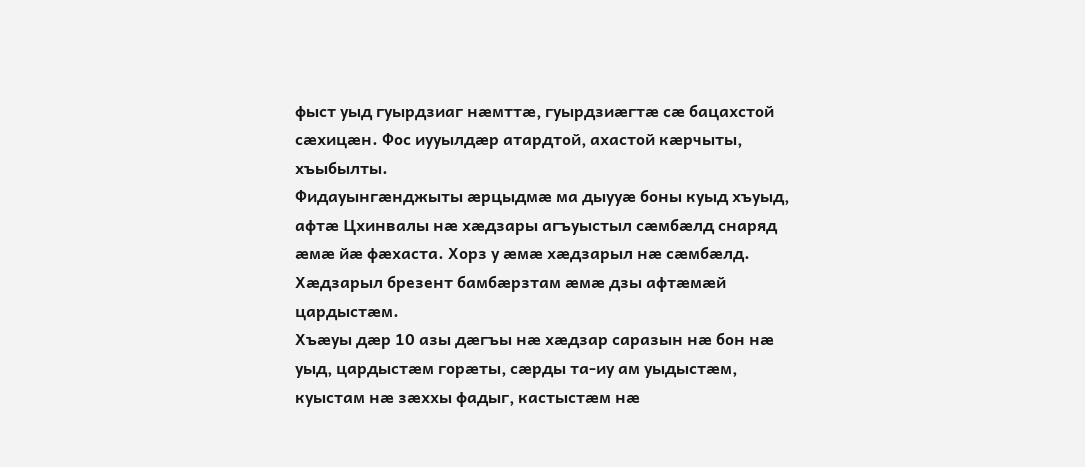фыст уыд гуырдзиаг нæмттæ, гуырдзиæгтæ сæ бацахстой сæхицæн. Фос иууылдæр атардтой, ахастой кæрчыты, хъыбылты.
Фидауынгæнджыты æрцыдмæ ма дыууæ боны куыд хъуыд, афтæ Цхинвалы нæ хæдзары агъуыстыл сæмбæлд снаряд æмæ йæ фæхаста. Хорз у æмæ хæдзарыл нæ сæмбæлд. Хæдзарыл брезент бамбæрзтам æмæ дзы афтæмæй цардыстæм.
Хъæуы дæр 10 азы дæгъы нæ хæдзар саразын нæ бон нæ уыд, цардыстæм горæты, сæрды та-иу ам уыдыстæм, куыстам нæ зæххы фадыг, кастыстæм нæ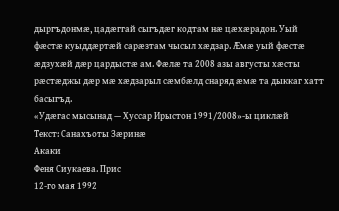дыргъдонмæ, цадæггай сыгъдæг кодтам нæ цæхæрадон. Уый фæстæ куыддæртæй сарæзтам чысыл хæдзар. Æмæ уый фæстæ æдзухæй дæр цардыстæ ам. Фæлæ та 2008 азы августы хæсты рæстæджы дæр мæ хæдзарыл сæмбæлд снаряд æмæ та дыккаг хатт басыгъд.
«Удæгас мысынад — Хуссар Ирыстон 1991/2008»-ы циклæй
Текст: Санахъоты Зæринæ
Акаки
Феня Сиукаева. Прис
12-го мая 1992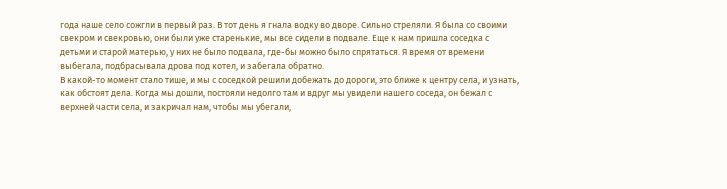года наше село сожгли в первый раз. В тот день я гнала водку во дворе. Сильно стреляли. Я была со своими свекром и свекровью, они были уже старенькие, мы все сидели в подвале. Еще к нам пришла соседка с детьми и старой матерью, у них не было подвала, где-бы можно было спрятаться. Я время от времени выбегала, подбрасывала дрова под котел, и забегала обратно.
В какой-то момент стало тише, и мы с соседкой решили добежать до дороги, это ближе к центру села, и узнать, как обстоят дела. Когда мы дошли, постояли недолго там и вдруг мы увидели нашего соседа, он бежал с верхней части села, и закричал нам, чтобы мы убегали,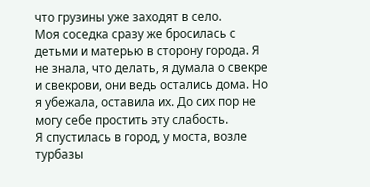что грузины уже заходят в село.
Моя соседка сразу же бросилась с детьми и матерью в сторону города. Я не знала, что делать, я думала о свекре и свекрови, они ведь остались дома. Но я убежала, оставила их. До сих пор не могу себе простить эту слабость.
Я спустилась в город, у моста, возле турбазы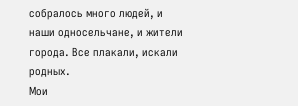собралось много людей, и наши односельчане, и жители города. Все плакали, искали родных.
Мои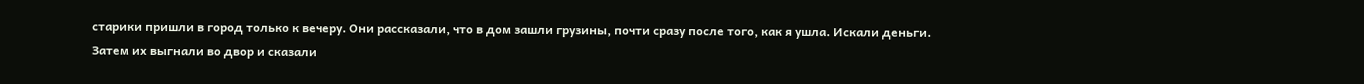старики пришли в город только к вечеру. Они рассказали, что в дом зашли грузины, почти сразу после того, как я ушла. Искали деньги. Затем их выгнали во двор и сказали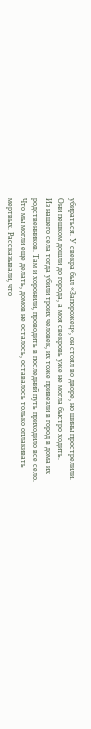убираться. У свекра был «Запорожец», он стоял во дворе, но шины прострелили. Они пешком дошли до города, а моя свекровь уже не могла быстро ходить.
Из нашего села тогда убили троих человек, их тоже привезли в город в дома их родственников. Там и хоронили, проводить в последний путь приходило все село. Что мы могли еще делать, домов не осталось, оставалось только оплакивать мертвых. Рассказывали, что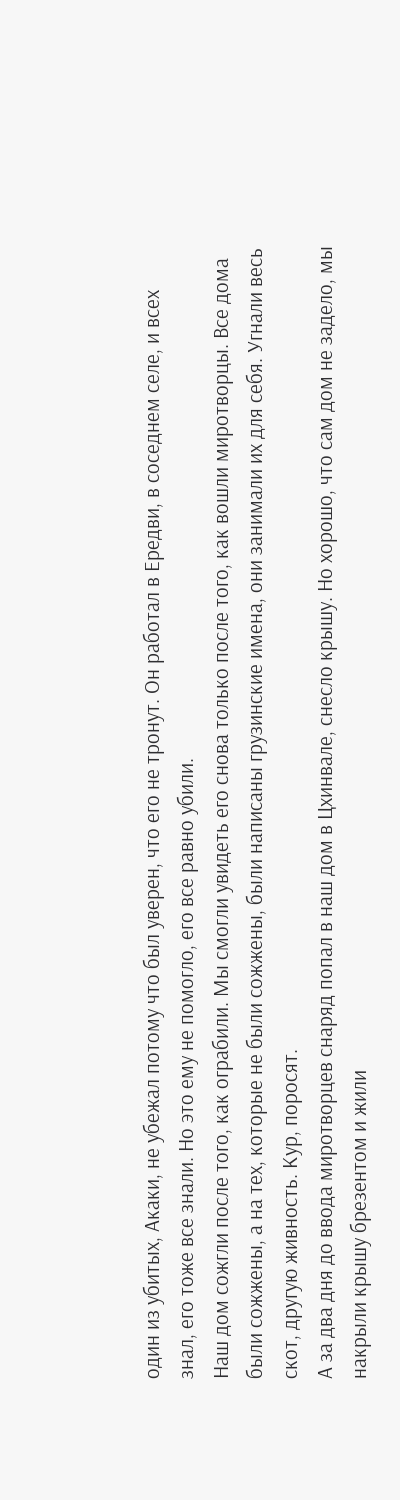один из убитых, Акаки, не убежал потому что был уверен, что его не тронут. Он работал в Ередви, в соседнем селе, и всех знал, его тоже все знали. Но это ему не помогло, его все равно убили.
Наш дом сожгли после того, как ограбили. Мы смогли увидеть его снова только после того, как вошли миротворцы. Все дома были сожжены, а на тех, которые не были сожжены, были написаны грузинские имена, они занимали их для себя. Угнали весь скот, другую живность. Кур, поросят.
А за два дня до ввода миротворцев снаряд попал в наш дом в Цхинвале, снесло крышу. Но хорошо, что сам дом не задело, мы накрыли крышу брезентом и жили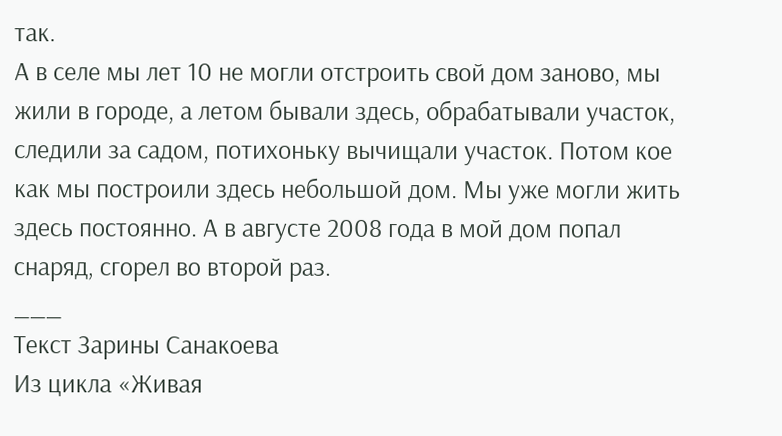так.
А в селе мы лет 10 не могли отстроить свой дом заново, мы жили в городе, а летом бывали здесь, обрабатывали участок, следили за садом, потихоньку вычищали участок. Потом кое как мы построили здесь небольшой дом. Мы уже могли жить здесь постоянно. А в августе 2008 года в мой дом попал снаряд, сгорел во второй раз.
___
Текст Зарины Санакоева
Из цикла «Живая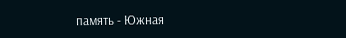память - Южная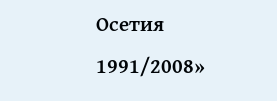Осетия 1991/2008»